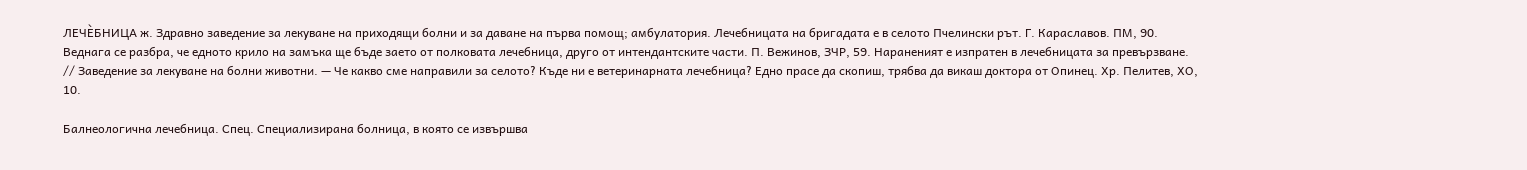ЛЕЧЀБНИЦА ж. Здравно заведение за лекуване на приходящи болни и за даване на първа помощ; амбулатория. Лечебницата на бригадата е в селото Пчелински рът. Г. Караславов. ПМ, 90. Веднага се разбра, че едното крило на замъка ще бъде заето от полковата лечебница, друго от интендантските части. П. Вежинов, ЗЧР, 59. Нараненият е изпратен в лечебницата за превързване. // Заведение за лекуване на болни животни. — Че какво сме направили за селото? Къде ни е ветеринарната лечебница? Едно прасе да скопиш, трябва да викаш доктора от Опинец. Хр. Пелитев, ХО, 10.

Балнеологична лечебница. Спец. Специализирана болница, в която се извършва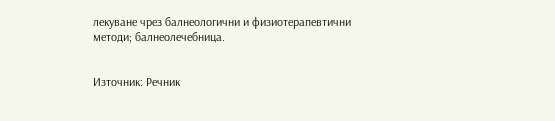лекуване чрез балнеологични и физиотерапевтични методи; балнеолечебница.


Източник: Речник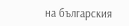на българския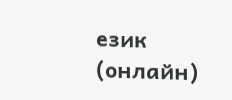език (онлайн)